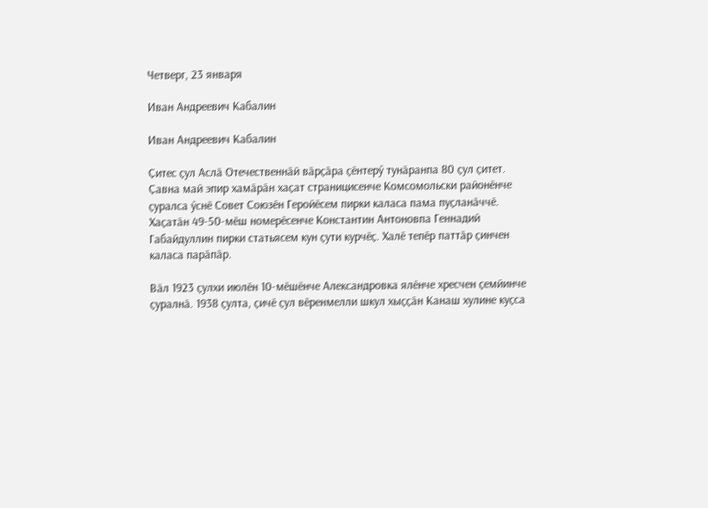Четверг, 23 января

Иван Андреевич Кабалин

Иван Андреевич Кабалин

Ҫитес ҫул Аслӑ Отечественнӑй вӑрҫӑра ҫӗнтерӳ тунӑранпа 80 ҫул ҫитет. Ҫавна май эпир хамӑрӑн хаҫат страницисенче Комсомольски районӗнче ҫуралса ӳснӗ Совет Союзӗн Геройӗсем пирки каласа пама пуҫланӑччӗ. Хаҫатӑн 49-50-мӗш номерӗсенче Константин Антоновпа Геннадий Габайдуллин пирки статьясем кун ҫути курчӗҫ. Халӗ тепӗр паттӑр ҫинчен каласа парӑпӑр.

Вӑл 1923 ҫулхи июлӗн 10-мӗшӗнче Александровка ялӗнче хресчен ҫемйинче ҫуралнӑ. 1938 ҫулта, ҫичӗ ҫул вӗренмелли шкул хыҫҫӑн Канаш хулине куҫса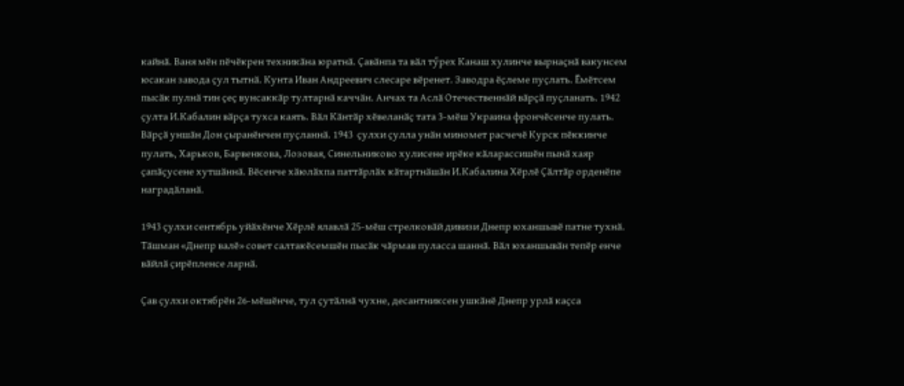кайнӑ. Ваня мӗн пӗчӗкрен техникӑна юратнӑ. Ҫавӑнпа та вӑл тӳрех Канаш хулинче вырнаҫнӑ вакунсем юсакан завода ҫул тытнӑ. Кунта Иван Андреевич слесаре вӗренет. Заводра ӗҫлеме пуҫлать. Ӗмӗтсем пысӑк пулнӑ тин ҫеҫ вунсаккӑр тултарнӑ каччӑн. Анчах та Аслӑ Отечественнӑй вӑрҫӑ пуҫланать. 1942 ҫулта И.Кабалин вӑрҫа тухса каять. Вӑл Кӑнтӑр хӗвеланӑҫ тата 3-мӗш Украина фрончӗсенче пулать. Вӑрҫӑ уншӑн Дон ҫыранӗнчен пуҫланнӑ. 1943  ҫулхи ҫулла унӑн миномет расчечӗ Курск пӗккинче пулать, Харьков, Барвенкова, Лозовая, Синельниково хулисене ирӗке кӑларассишӗн пынӑ хаяр ҫапӑҫусене хутшӑннӑ. Вӗсенче хӑюлӑхпа паттӑрлӑх кӑтартнӑшӑн И.Кабалина Хӗрлӗ Ҫӑлтӑр орденӗпе наградӑланӑ.

1943 ҫулхи сентябрь уйӑхӗнче Хӗрлӗ ялавлӑ 25-мӗш стрелковӑй дивизи Днепр юханшывӗ патне тухнӑ. Тӑшман «Днепр валӗ» совет салтакӗсемшӗн пысӑк чӑрмав пуласса шаннӑ. Вӑл юханшывӑн тепӗр енче вӑйлӑ ҫирӗпленсе ларнӑ.

Ҫав ҫулхи октябрӗн 26-мӗшӗнче, тул ҫутӑлнӑ чухне, десантниксен ушкӑнӗ Днепр урлӑ каҫса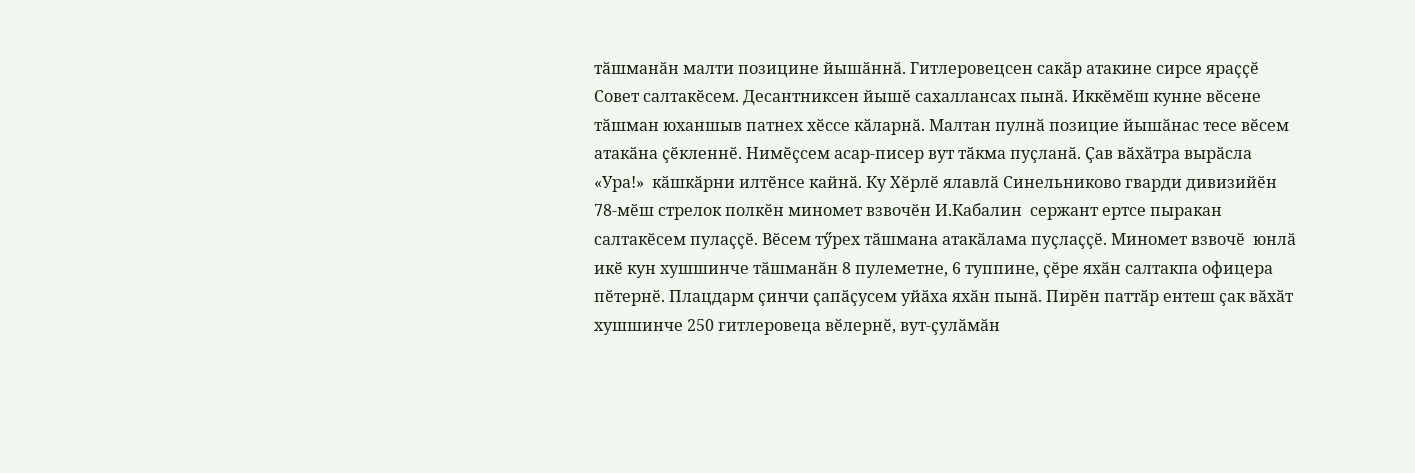тӑшманӑн малти позицине йышӑннӑ. Гитлеровецсен сакӑр атакине сирсе яраҫҫӗ Совет салтакӗсем. Десантниксен йышӗ сахаллансах пынӑ. Иккӗмӗш кунне вӗсене тӑшман юханшыв патнех хӗссе кӑларнӑ. Малтан пулнӑ позицие йышӑнас тесе вӗсем атакӑна ҫӗкленнӗ. Нимӗҫсем асар-писер вут тӑкма пуҫланӑ. Ҫав вӑхӑтра вырӑсла «Ура!»  кӑшкӑрни илтӗнсе кайнӑ. Ку Хӗрлӗ ялавлӑ Синельниково гварди дивизийӗн 78-мӗш стрелок полкӗн миномет взвочӗн И.Кабалин  сержант ертсе пыракан салтакӗсем пулаҫҫӗ. Вӗсем тӳрех тӑшмана атакӑлама пуҫлаҫҫӗ. Миномет взвочӗ  юнлӑ икӗ кун хушшинче тӑшманӑн 8 пулеметне, 6 туппине, ҫӗре яхӑн салтакпа офицера пӗтернӗ. Плацдарм ҫинчи ҫапӑҫусем уйӑха яхӑн пынӑ. Пирӗн паттӑр ентеш ҫак вӑхӑт хушшинче 250 гитлеровеца вӗлернӗ, вут-ҫулӑмӑн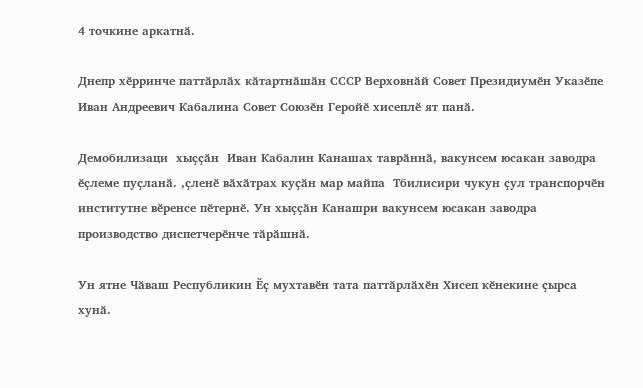4 точкине аркатнӑ.

Днепр хӗрринче паттӑрлӑх кӑтартнӑшӑн СССР Верховнӑй Совет Президиумӗн Указӗпе Иван Андреевич Кабалина Совет Союзӗн Геройӗ хисеплӗ ят панӑ.

Демобилизаци  хыҫҫӑн  Иван Кабалин Канашах таврӑннӑ, вакунсем юсакан заводра ӗҫлеме пуҫланӑ. ,ҫленӗ вӑхӑтрах куҫӑн мар майпа  Тбилисири чукун ҫул транспорчӗн институтне вӗренсе пӗтернӗ. Ун хыҫҫӑн Канашри вакунсем юсакан заводра производство диспетчерӗнче тӑрӑшнӑ.

Ун ятне Чӑваш Республикин Ӗҫ мухтавӗн тата паттӑрлӑхӗн Хисеп кӗнекине ҫырса хунӑ.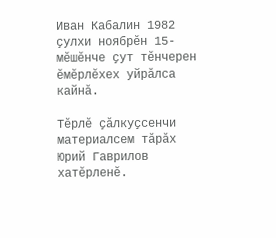Иван Кабалин 1982 ҫулхи ноябрӗн 15-мӗшӗнче ҫут тӗнчерен ӗмӗрлӗхех уйрӑлса кайнӑ.

Тӗрлӗ ҫӑлкуҫсенчи материалсем тӑрӑх Юрий Гаврилов хатӗрленӗ.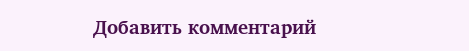Добавить комментарий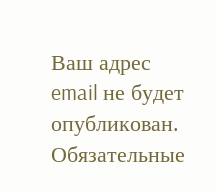Ваш адрес email не будет опубликован. Обязательные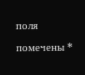поля помечены *